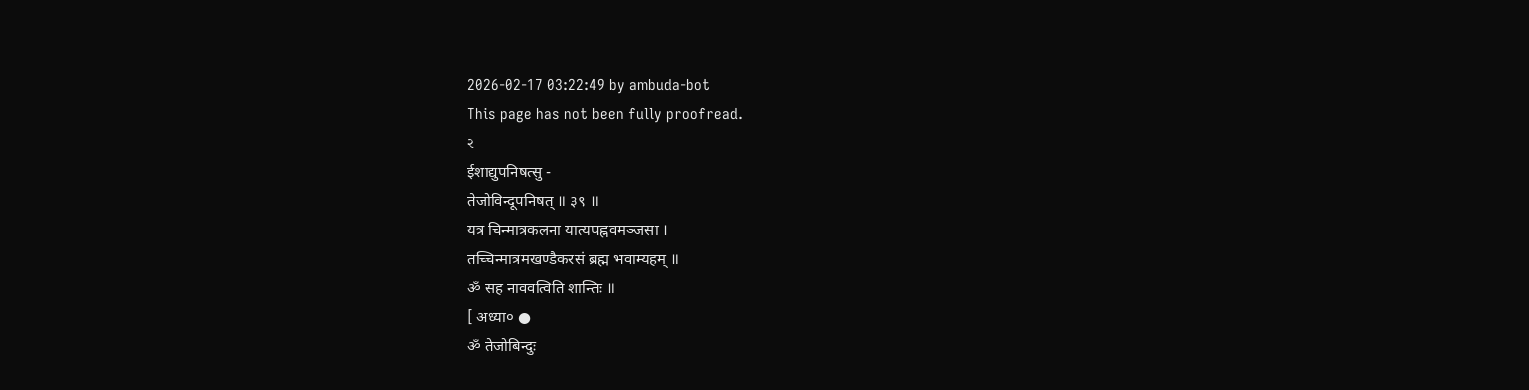2026-02-17 03:22:49 by ambuda-bot
This page has not been fully proofread.
ર
ईशाद्युपनिषत्सु -
तेजोविन्दूपनिषत् ॥ ३९ ॥
यत्र चिन्मात्रकलना यात्यपह्नवमञ्जसा ।
तच्चिन्मात्रमखण्डैकरसं ब्रह्म भवाम्यहम् ॥
ॐ सह नाववत्विति शान्तिः ॥
[ अध्या० ●
ॐ तेजोबिन्दुः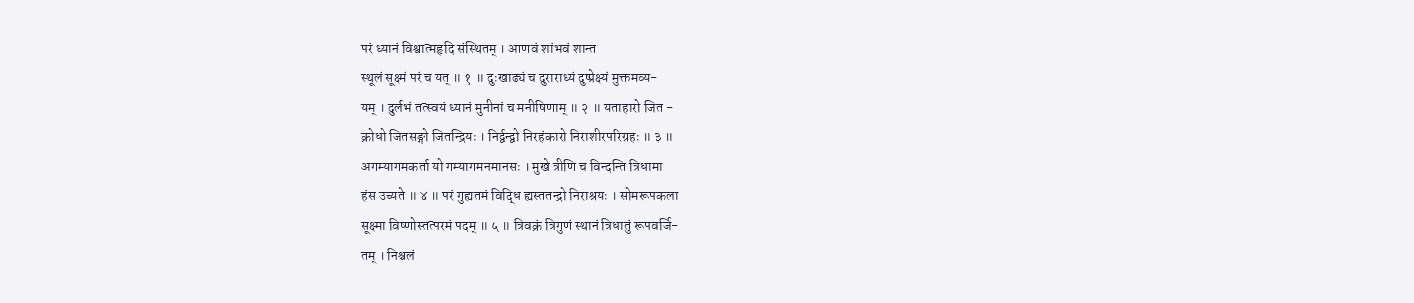परं ध्यानं विश्वात्महृदि संस्थितम् । आणवं शांभवं शान्त
स्थूलं सूक्ष्मं परं च यत् ॥ १ ॥ दुःखाढ्यं च दुराराध्यं दुष्प्रेक्ष्यं मुक्तमव्य-
यम् । दुर्लभं तत्स्वयं ध्यानं मुनीनां च मनीषिणाम् ॥ २ ॥ यताहारो जित -
क्रोधो जितसङ्गो जितन्द्रियः । निर्द्वन्द्वो निरहंकारो निराशीरपरिग्रहः ॥ ३ ॥
अगम्यागमकर्ता यो गम्यागमनमानसः । मुखे त्रीणि च विन्दन्ति त्रिधामा
हंस उच्यते ॥ ४ ॥ परं गुह्यतमं विद्धि ह्यस्ततन्द्रो निराश्रयः । सोमरूपकला
सूक्ष्मा विष्णोस्तत्परमं पदम् ॥ ५ ॥ त्रिवक्रं त्रिगुणं स्थानं त्रिधातुं रूपवर्जि-
तम् । निश्चलं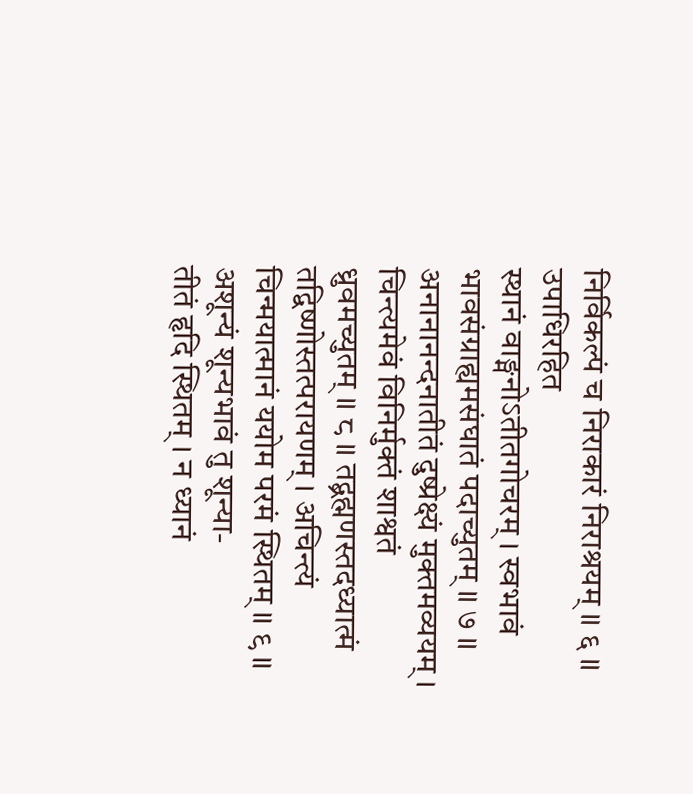निर्विकल्पं च निराकारं निराश्रयम् ॥ ६ ॥ उपाधिरहित
स्थानं वाङ्मनोऽतीतगोचरम् । स्वभावं भावसंग्राह्यमसंघातं पदाच्युतम् ॥ ७ ॥
अनानानन्दनातीतं दुष्प्रेक्ष्यं मुक्तमव्ययम् । चिन्त्यमेवं विनिर्मुक्तं शाश्वतं
ध्रुवमच्युतम् ॥ ८ ॥ तद्ब्रह्मणस्तदध्यात्मं तद्विष्णोस्तत्परायणम् । अचिन्त्यं
चिन्मयात्मानं ययोम परमं स्थितम् ॥ ९ ॥ अशून्यं शून्यभावं तु शून्या-
तीतं हृदि स्थितम् । न ध्यानं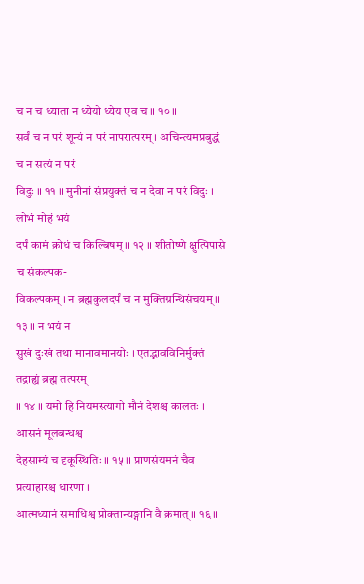च न च ध्याता न ध्येयो ध्येय एव च ॥ १० ॥
सर्वं च न परं शून्यं न परं नापरात्परम् । अचिन्त्यमप्रबुद्धं च न सत्यं न परं
विदुः ॥ ११ ॥ मुनीनां संप्रयुक्तं च न देवा न परं विदुः । लोभं मोहं भयं
दर्पं कामं क्रोधं च किल्बिषम् ॥ १२ ॥ शीतोष्णे क्षुत्पिपासे च संकल्पक-
विकल्पकम् । न ब्रह्मकुलदर्पं च न मुक्तिग्रन्थिसंचयम् ॥ १३ ॥ न भयं न
सुखं दुःखं तथा मानावमानयोः । एतद्भावविनिर्मुक्तं तद्राह्यं ब्रह्म तत्परम्
॥ १४ ॥ यमो हि नियमस्त्यागो मौनं देशश्च कालतः । आसनं मूलबन्धश्व
देहसाम्यं च दृकूस्थितिः ॥ १५ ॥ प्राणसंयमनं चैव प्रत्याहारश्च धारणा ।
आत्मध्यानं समाधिश्व प्रोक्तान्यङ्गानि वै क्रमात् ॥ १६ ॥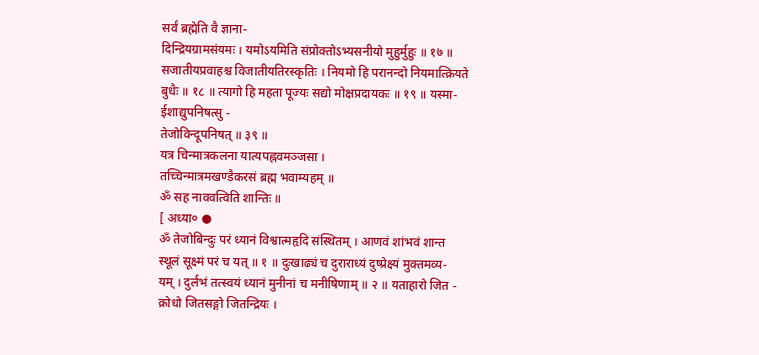सर्वं ब्रह्मेति वै ज्ञाना-
दिन्द्रियग्रामसंयमः । यमोऽयमिति संप्रोक्तोऽभ्यसनीयो मुहुर्मुहुः ॥ १७ ॥
सजातीयप्रवाहश्च विजातीयतिरस्कृतिः । नियमो हि परानन्दो नियमात्क्रियते
बुधैः ॥ १८ ॥ त्यागो हि महता पूज्यः सद्यो मोक्षप्रदायकः ॥ १९ ॥ यस्मा-
ईशाद्युपनिषत्सु -
तेजोविन्दूपनिषत् ॥ ३९ ॥
यत्र चिन्मात्रकलना यात्यपह्नवमञ्जसा ।
तच्चिन्मात्रमखण्डैकरसं ब्रह्म भवाम्यहम् ॥
ॐ सह नाववत्विति शान्तिः ॥
[ अध्या० ●
ॐ तेजोबिन्दुः परं ध्यानं विश्वात्महृदि संस्थितम् । आणवं शांभवं शान्त
स्थूलं सूक्ष्मं परं च यत् ॥ १ ॥ दुःखाढ्यं च दुराराध्यं दुष्प्रेक्ष्यं मुक्तमव्य-
यम् । दुर्लभं तत्स्वयं ध्यानं मुनीनां च मनीषिणाम् ॥ २ ॥ यताहारो जित -
क्रोधो जितसङ्गो जितन्द्रियः ।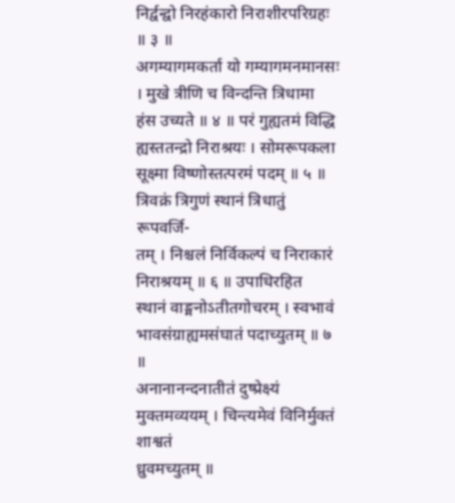निर्द्वन्द्वो निरहंकारो निराशीरपरिग्रहः ॥ ३ ॥
अगम्यागमकर्ता यो गम्यागमनमानसः । मुखे त्रीणि च विन्दन्ति त्रिधामा
हंस उच्यते ॥ ४ ॥ परं गुह्यतमं विद्धि ह्यस्ततन्द्रो निराश्रयः । सोमरूपकला
सूक्ष्मा विष्णोस्तत्परमं पदम् ॥ ५ ॥ त्रिवक्रं त्रिगुणं स्थानं त्रिधातुं रूपवर्जि-
तम् । निश्चलं निर्विकल्पं च निराकारं निराश्रयम् ॥ ६ ॥ उपाधिरहित
स्थानं वाङ्मनोऽतीतगोचरम् । स्वभावं भावसंग्राह्यमसंघातं पदाच्युतम् ॥ ७ ॥
अनानानन्दनातीतं दुष्प्रेक्ष्यं मुक्तमव्ययम् । चिन्त्यमेवं विनिर्मुक्तं शाश्वतं
ध्रुवमच्युतम् ॥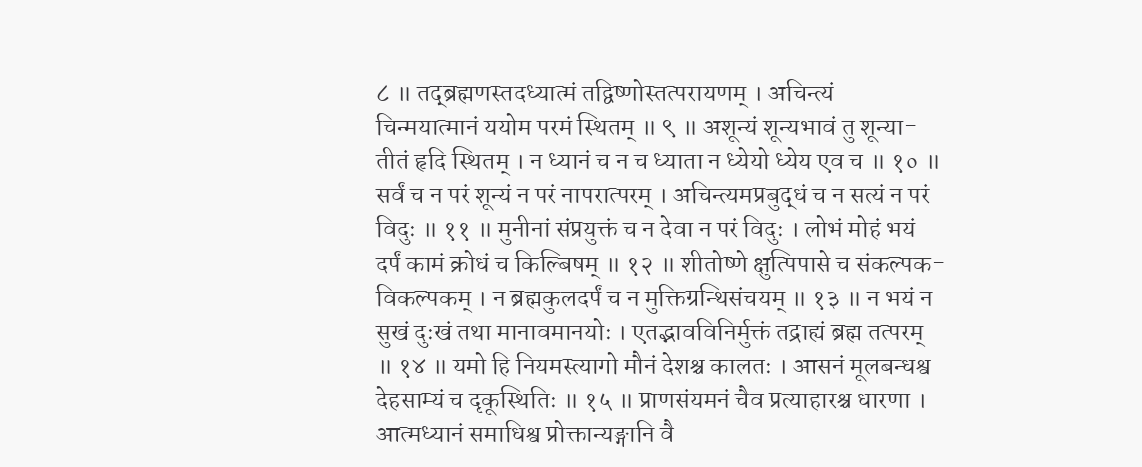८ ॥ तद्ब्रह्मणस्तदध्यात्मं तद्विष्णोस्तत्परायणम् । अचिन्त्यं
चिन्मयात्मानं ययोम परमं स्थितम् ॥ ९ ॥ अशून्यं शून्यभावं तु शून्या-
तीतं हृदि स्थितम् । न ध्यानं च न च ध्याता न ध्येयो ध्येय एव च ॥ १० ॥
सर्वं च न परं शून्यं न परं नापरात्परम् । अचिन्त्यमप्रबुद्धं च न सत्यं न परं
विदुः ॥ ११ ॥ मुनीनां संप्रयुक्तं च न देवा न परं विदुः । लोभं मोहं भयं
दर्पं कामं क्रोधं च किल्बिषम् ॥ १२ ॥ शीतोष्णे क्षुत्पिपासे च संकल्पक-
विकल्पकम् । न ब्रह्मकुलदर्पं च न मुक्तिग्रन्थिसंचयम् ॥ १३ ॥ न भयं न
सुखं दुःखं तथा मानावमानयोः । एतद्भावविनिर्मुक्तं तद्राह्यं ब्रह्म तत्परम्
॥ १४ ॥ यमो हि नियमस्त्यागो मौनं देशश्च कालतः । आसनं मूलबन्धश्व
देहसाम्यं च दृकूस्थितिः ॥ १५ ॥ प्राणसंयमनं चैव प्रत्याहारश्च धारणा ।
आत्मध्यानं समाधिश्व प्रोक्तान्यङ्गानि वै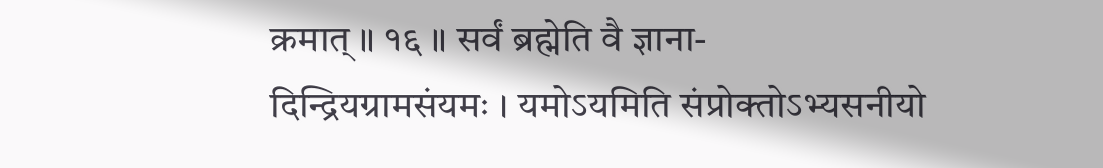क्रमात् ॥ १६ ॥ सर्वं ब्रह्मेति वै ज्ञाना-
दिन्द्रियग्रामसंयमः । यमोऽयमिति संप्रोक्तोऽभ्यसनीयो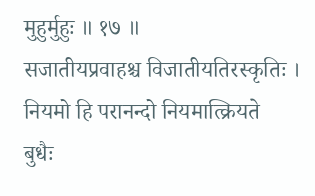मुहुर्मुहुः ॥ १७ ॥
सजातीयप्रवाहश्च विजातीयतिरस्कृतिः । नियमो हि परानन्दो नियमात्क्रियते
बुधैः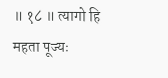॥ १८ ॥ त्यागो हि महता पूज्यः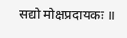सद्यो मोक्षप्रदायकः ॥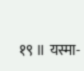१९ ॥ यस्मा-